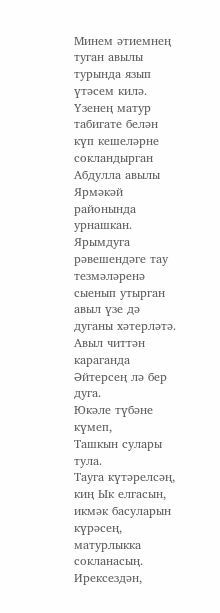Минем әтиемнең туган авылы турында язып үтәсем килә. Үзенең матур табигате белән күп кешеләрне сокландырган Абдулла авылы Ярмәкәй районында урнашкан. Ярымдуга рәвешендәге тау тезмәләренә сыенып утырган авыл үзе дә дуганы хәтерләтә.
Авыл читтән караганда
Әйтерсең лә бер дуга.
Юкәле түбәне күмеп,
Ташкын сулары тула.
Тауга күтәрелсәң, киң Ык елгасын, икмәк басуларын күрәсең, матурлыкка сокланасың. Ирексездән,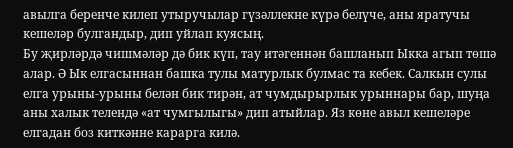авылга беренче килеп утыручылар гүзәллекне күрә белүче, аны яратучы кешеләр булгандыр, дип уйлап куясың.
Бу җирләрдә чишмәләр дә бик күп, тау итәгеннән башланып Ыкка агып төшә алар. Ә Ык елгасыннан башка тулы матурлык булмас та кебек. Салкын сулы елга урыны‑урыны белән бик тирән, ат чумдырырлык урыннары бар, шуңа аны халык телендә «ат чумгылыгы» дип атыйлар. Яз көне авыл кешеләре елгадан боз киткәнне карарга килә.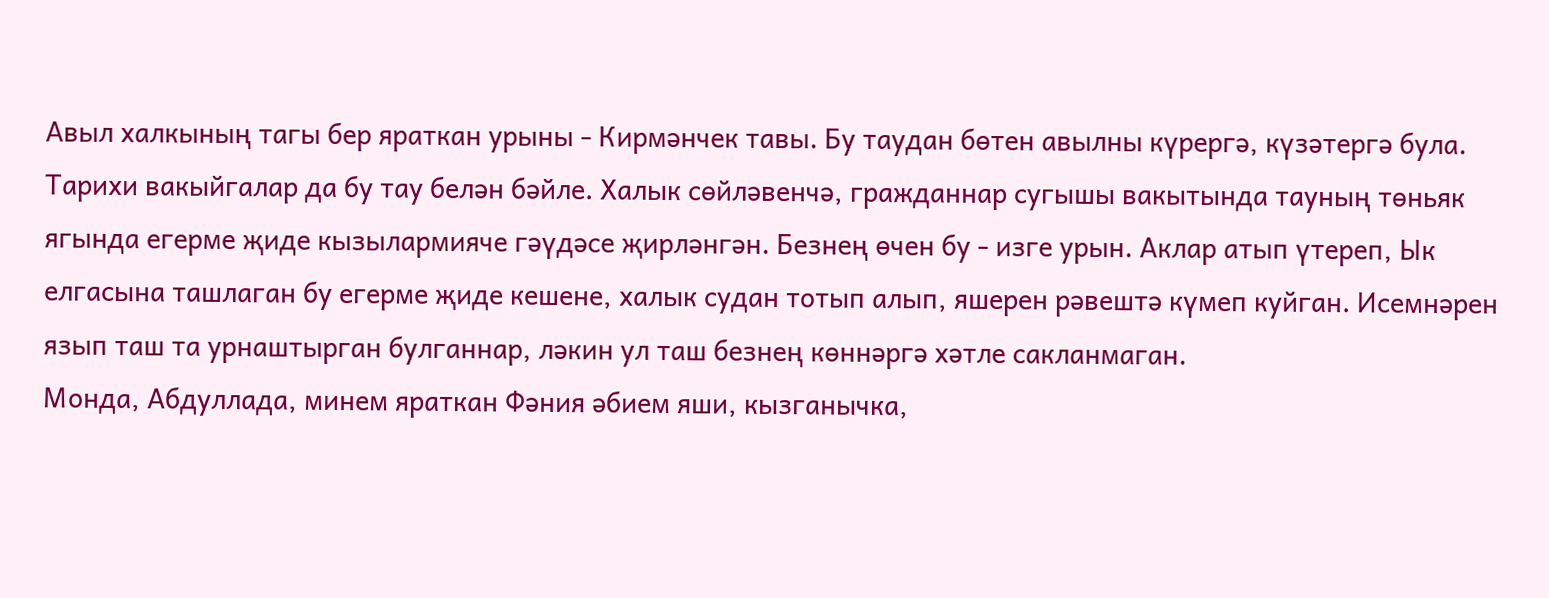Авыл халкының тагы бер яраткан урыны ‑ Кирмәнчек тавы. Бу таудан бөтен авылны күрергә, күзәтергә була. Тарихи вакыйгалар да бу тау белән бәйле. Халык сөйләвенчә, гражданнар сугышы вакытында тауның төньяк ягында егерме җиде кызылармияче гәүдәсе җирләнгән. Безнең өчен бу ‑ изге урын. Аклар атып үтереп, Ык елгасына ташлаган бу егерме җиде кешене, халык судан тотып алып, яшерен рәвештә күмеп куйган. Исемнәрен язып таш та урнаштырган булганнар, ләкин ул таш безнең көннәргә хәтле сакланмаган.
Монда, Абдуллада, минем яраткан Фәния әбием яши, кызганычка,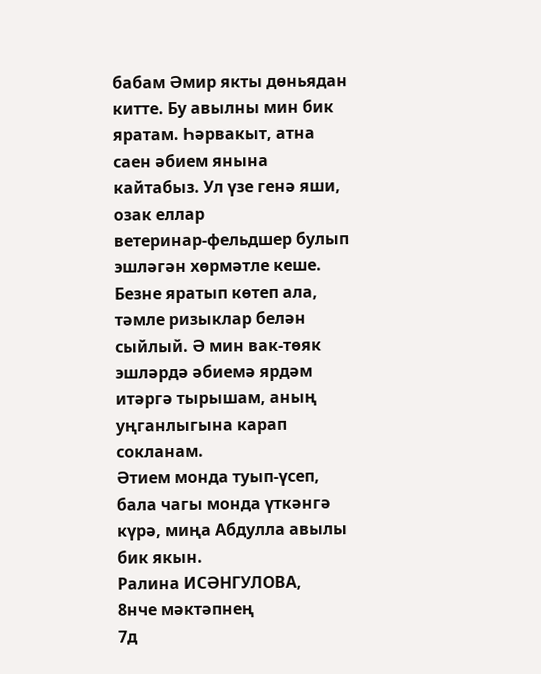бабам Әмир якты дөньядан китте. Бу авылны мин бик яратам. Һәрвакыт, атна саен әбием янына кайтабыз. Ул үзе генә яши, озак еллар ветеринар‑фельдшер булып эшләгән хөрмәтле кеше.
Безне яратып көтеп ала, тәмле ризыклар белән сыйлый. Ә мин вак‑төяк эшләрдә әбиемә ярдәм итәргә тырышам, аның уңганлыгына карап сокланам.
Әтием монда туып‑үсеп, бала чагы монда үткәнгә күрә, миңа Абдулла авылы бик якын.
Ралина ИСӘНГУЛОВА,
8нче мәктәпнең
7д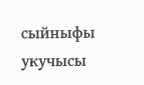сыйныфы укучысы